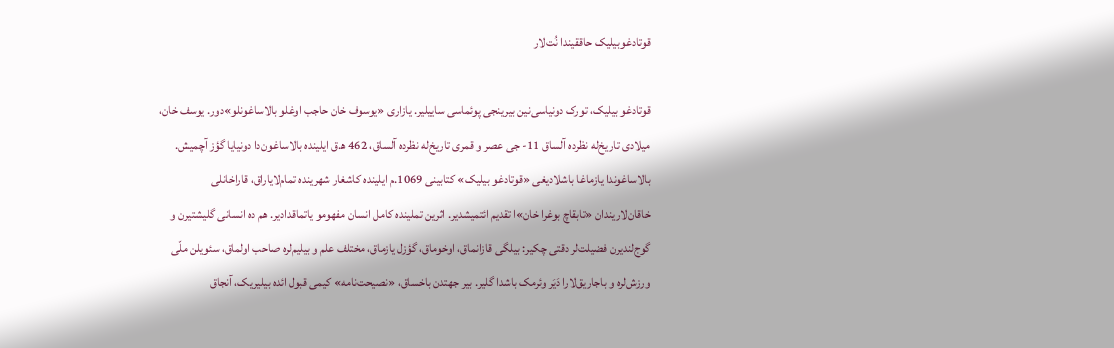قوتادغوبیلیک حاققیندا نُت‌لار

قوتادغو بیلیک، تورک دونیاسی‌نین بیرینجی پوئماسی ساییلیر. یازاری «یوسوف خان حاجب اوغلو بالاساغونلو»دور. یوسف خان، میلادی تاریخ‌له نظرده آلساق 11- جی عصر و قمری تاریخ‌له نظرده آلساق، 462 ه‍.ق ایلینده بالاساغون‌دا دونیایا گؤز آچمیش. بالاساغوندا یازماغا باشلادیغی «قوتادغو بیلیک» کتابینی 1069.م ایلینده کاشغار شهرینده تمام‌لایاراق، قاراخانلی خاقان‌لاریندان «تابقاچ بوغرا خان»ا تقدیم ائتمیشدیر. اثرین تملینده کامل انسان مفهومو یاتماقدادیر. هم ده انسانی گلیشتیرن و گوج‌لندیرن فضیلت‌لر دقتی چکیر: بیلگی قازانماق، اوخوماق، گؤزل یازماق، مختلف علم‌ و بیلیم‌لره صاحب اولماق، سئویلن ملّی ورزش‌لره و باجاریق‌لارا دَیَر وئرمک باشدا گلیر. بیر جهتدن باخساق، «نصیحت‌نامه» کیمی قبول ائده بیلیریک، آنجاق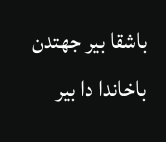باشقا بیر جهتدن باخاندا دا بیر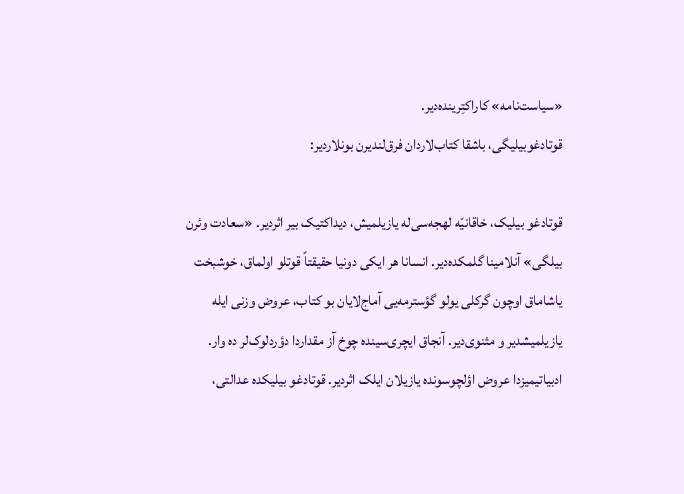«سیاست‌نامه» کاراکتِرینده‌دیر.
قوتادغوبیلیگی، باشقا کتاب‌لاردان فرق‌لندیرن بونلاردیر:

قوتادغو بیلیک، خاقانیّه لهجه‌سی‌له یازیلمیش، دیداکتیک بیر اثردیر. «سعادت وئرن بیلگی» آنلامینا گلمکده‌دیر. انسانا هر ایکی دونیا حقیقتاً قوتلو اولماق، خوشبخت یاشاماق اوچون گرکلی یولو گؤسترمه‌یی آماج‌لایان بو کتاب، عروض وزنی ایله یازیلمیشدیر و مثنوی‌دیر. آنجاق ایچری‌سینده چوخ آز مقداردا دؤردلوک‌لر ده وار.
ادبیاتیمیزدا عروض اؤلچوسونده یازیلان ایلک اثردیر. قوتادغو بیلیکده عدالتی،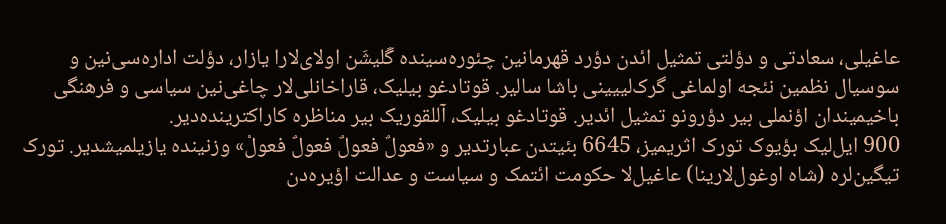عاغیلی، سعادتی و دؤلتی تمثیل ائدن دؤرد قهرمانین چئوره‌سینده گَلیشَن اولای‌لارا یازار، دؤلت اداره‌سی‌نین و سوسیال نظمین نئجه اولماغی گرک‌لییینی باشا سالیر. قوتادغو بیلیک، قاراخانلی‌لار چاغی‌نین سیاسی و فرهنگی باخیمیندان اؤنملی بیر دؤرونو تمثیل ائدیر. قوتادغو بیلیک، آللقوریک بیر مناظره کاراکترینده‌دیر.
900 ایل‌لیک بؤیوک تورک اثریمیز، 6645 بئیتدن عبارتدیر و «فعولٌ فعولٌ فعولٌ فعولْ» وزنینده یازیلمیشدیر. تورک تیگین‌لره (شاه اوغول‌لارینا) عاغیل‌لا حکومت ائتمک و سیاست و عدالت اؤیره‌دن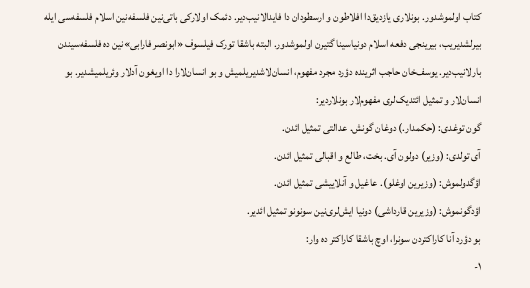کتاب اولموشدور. بونلاری یازدیق‌دا افلاطون و ارسطودان دا فایدالانیب‌دیر. دئمک اولارکی باتی‌نین فلسفه‌نین اسلام فلسفه‌سی ایله بیرلشدیریب، بیرینجی دفعه اسلام دونیاسینا گتیرن اولموشدور. البته باشقا تورک فیلسوف «ابونصر فارابی»نین ده فلسفه‌سیندن بارلانیب‌دیر. یوسف‌خان حاجب اثرینده دؤرد مجرد مفهوم، انسان‌لاشدیریلمیش و بو انسان‌لارا دا اویغون آدلار وئریلمیشدیر. بو انسان‌لار و تمثیل ائتدیک‌لری مفهوم‌لار بونلاردیر:
گون توغدی: (حکمدار.) دوغان گونش. عدالتی تمثیل ائدن.
آی تولدی: (وزیر) دولون آی. بخت، طالع و اقبالی تمثیل ائدن.
اؤگدولموش: (وزیرین اوغلو). عاغیل و آنلاییشی تمثیل ائدن.
اؤدگونموش: (وزیرین قارداشی) دونیا ایش‌لری‌نین سونونو تمثیل ائدیر.
بو دؤرد آنا کاراکتردن سونرا، اوچ باشقا کاراکتر ده وار:
۱-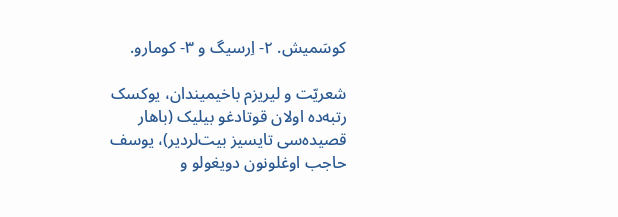کوسَمیش. ۲- اِرسیگ و ۳- کومارو.

شعریّت و لیریزم باخیمیندان، یوکسک رتبه‌ده اولان قوتادغو بیلیک (باهار قصیده‌سی تایسیز بیت‌لردیر)، یوسف حاجب اوغلونون دویغولو و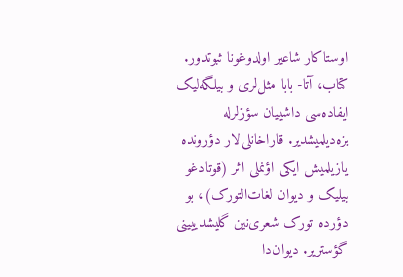اوستاکار شاعیر اولدوغونا ثبوتدور. کتاب، آتا- بابا مثل‌لری و بیلگه‌لیک ایفاده‌‌سی داشییان سؤزلرله بزه‌دیلمیشدیر. قاراخانلی‌لار دؤرونده یازیلمیش ایکی اؤنملی اثر (قوتادغو بیلیک و دیوان لغات‌التورک)، بو دؤرده تورک شعری‌نین گلیشدییینی گؤستریر. دیوان‌دا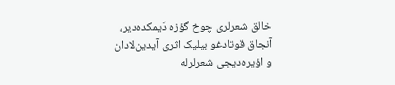خالق شعرلری چوخ گؤزه دَیمکده‌دیر، آنجاق قوتادغو بیلیک اثری آیدین‌لادان و اؤیره‌دیجی شعرلرله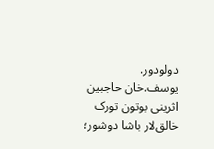دولودور.
یوسف.خان حاجبین اثرینی بوتون تورک خالق‌لار باشا دوشور؛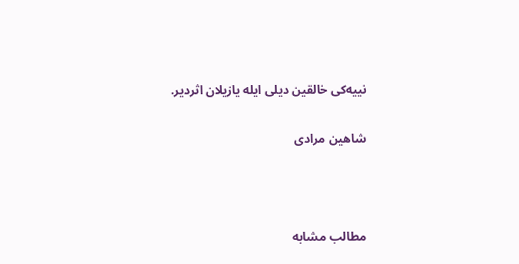نییه‌کی خالقین دیلی ایله یازیلان اثردیر.

شاهین مرادی



مطالب مشابه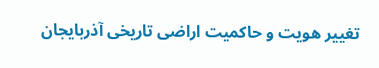تغییر هویت و حاکمیت اراضی تاریخی آذربایجان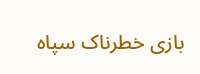بازی خطرناک سپاه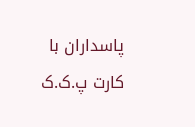پاسداران با کارت پ.ک.ک